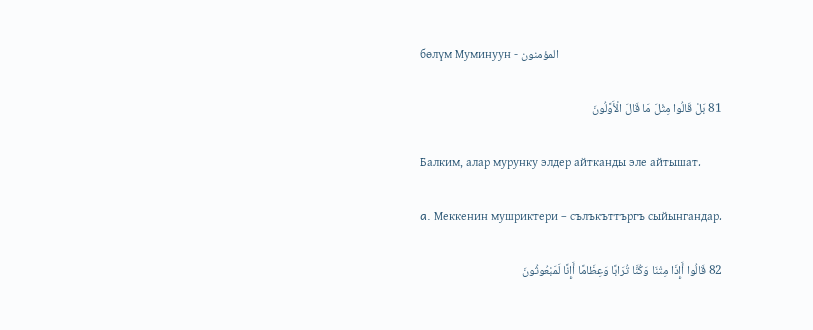бөлүм Муминуун - المؤمنون

81 بَلْ قَالُوا مِثْلَ مَا قَالَ الْأَوَّلُونَ

Балким, алар мурунку элдер айтканды эле айтышат.

a. Меккенин мушриктери – сълъкъттъргъ сыйынгандар.

82 قَالُوا أَإِذَا مِتْنَا وَكُنَّا تُرَابًا وَعِظَامًا أَإِنَّا لَمَبْعُوثُونَ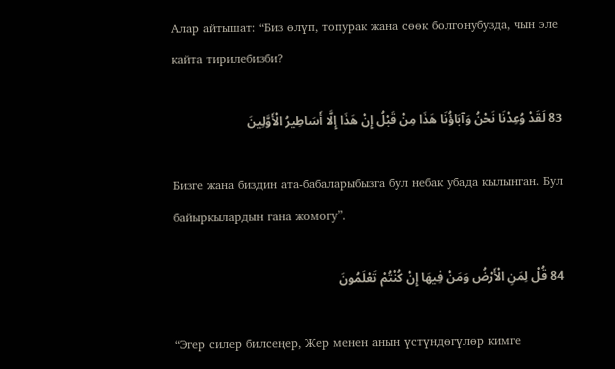Алар айтышат: “Биз өлүп, топурак жана сөөк болгонубузда, чын эле кайта тирилебизби?

83 لَقَدْ وُعِدْنَا نَحْنُ وَآبَاؤُنَا هَذَا مِنْ قَبْلُ إِنْ هَذَا إِلَّا أَسَاطِيرُ الْأَوَّلِينَ

Бизге жана биздин ата-бабаларыбызга бул небак убада кылынган. Бул байыркылардын гана жомогу”.

84 قُلْ لِمَنِ الْأَرْضُ وَمَنْ فِيهَا إِنْ كُنْتُمْ تَعْلَمُونَ

“Эгер силер билсеңер, Жер менен анын үстүндөгүлөр кимге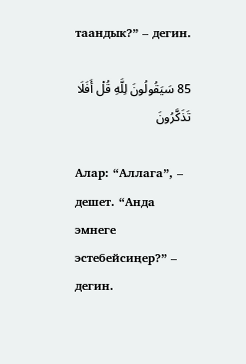таандык?” – дегин.

85 سَيَقُولُونَ لِلَّهِ قُلْ أَفَلَا تَذَكَّرُونَ

Алар: “Аллага”, – дешет. “Анда эмнеге эстебейсиңер?” – дегин.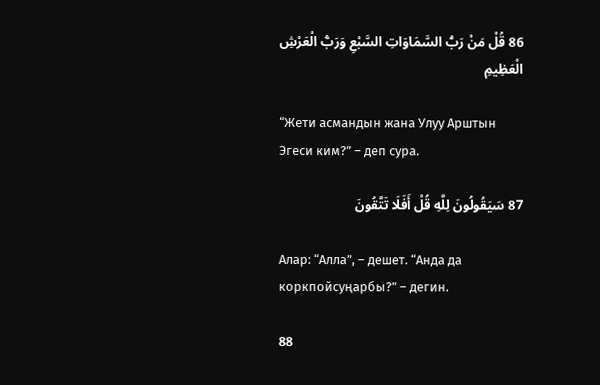86 قُلْ مَنْ رَبُّ السَّمَاوَاتِ السَّبْعِ وَرَبُّ الْعَرْشِ الْعَظِيمِ

“Жети асмандын жана Улуу Арштын Эгеси ким?” – деп сура.

87 سَيَقُولُونَ لِلَّهِ قُلْ أَفَلَا تَتَّقُونَ

Алар: “Алла”, – дешет. “Анда да коркпойсуңарбы?” – дегин.

88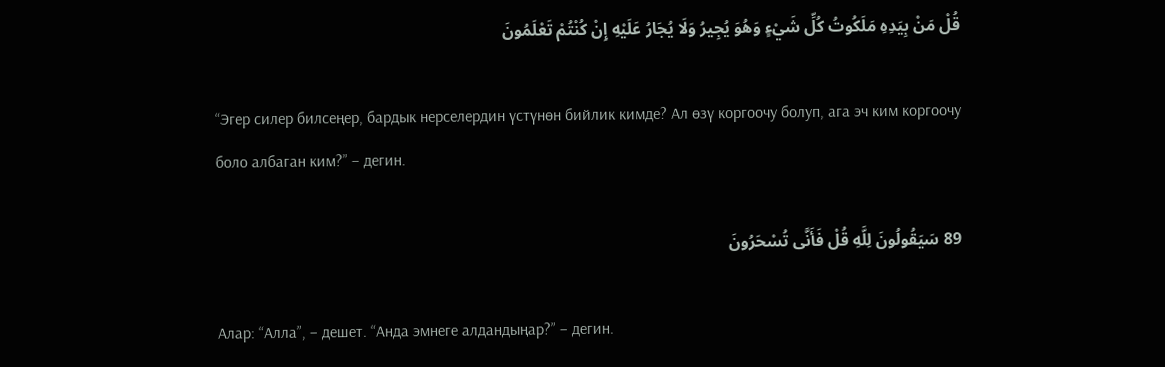قُلْ مَنْ بِيَدِهِ مَلَكُوتُ كُلِّ شَيْءٍ وَهُوَ يُجِيرُ وَلَا يُجَارُ عَلَيْهِ إِنْ كُنْتُمْ تَعْلَمُونَ

“Эгер силер билсеңер, бардык нерселердин үстүнөн бийлик кимде? Ал өзү коргоочу болуп, ага эч ким коргоочу боло албаган ким?” – дегин.

89 سَيَقُولُونَ لِلَّهِ قُلْ فَأَنَّى تُسْحَرُونَ

Алар: “Алла”, – дешет. “Анда эмнеге алдандыңар?” – дегин.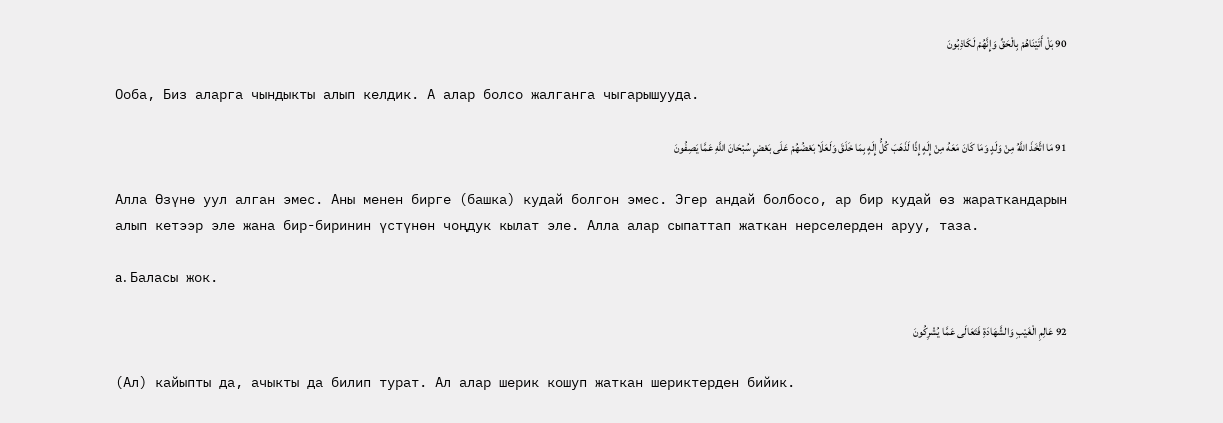90 بَلْ أَتَيْنَاهُمْ بِالْحَقِّ وَإِنَّهُمْ لَكَاذِبُونَ

Ооба, Биз аларга чындыкты алып келдик. А алар болсо жалганга чыгарышууда.

91 مَا اتَّخَذَ اللَّهُ مِنْ وَلَدٍ وَمَا كَانَ مَعَهُ مِنْ إِلَهٍ إِذًا لَذَهَبَ كُلُّ إِلَهٍ بِمَا خَلَقَ وَلَعَلَا بَعْضُهُمْ عَلَى بَعْضٍ سُبْحَانَ اللَّهِ عَمَّا يَصِفُونَ

Алла Өзүнө уул алган эмес. Аны менен бирге (башка) кудай болгон эмес. Эгер андай болбосо, ар бир кудай өз жараткандарын алып кетээр эле жана бир-биринин үстүнөн чоңдук кылат эле. Алла алар сыпаттап жаткан нерселерден аруу, таза.

a. Баласы жок.

92 عَالِمِ الْغَيْبِ وَالشَّهَادَةِ فَتَعَالَى عَمَّا يُشْرِكُونَ

(Ал) кайыпты да, ачыкты да билип турат. Ал алар шерик кошуп жаткан шериктерден бийик.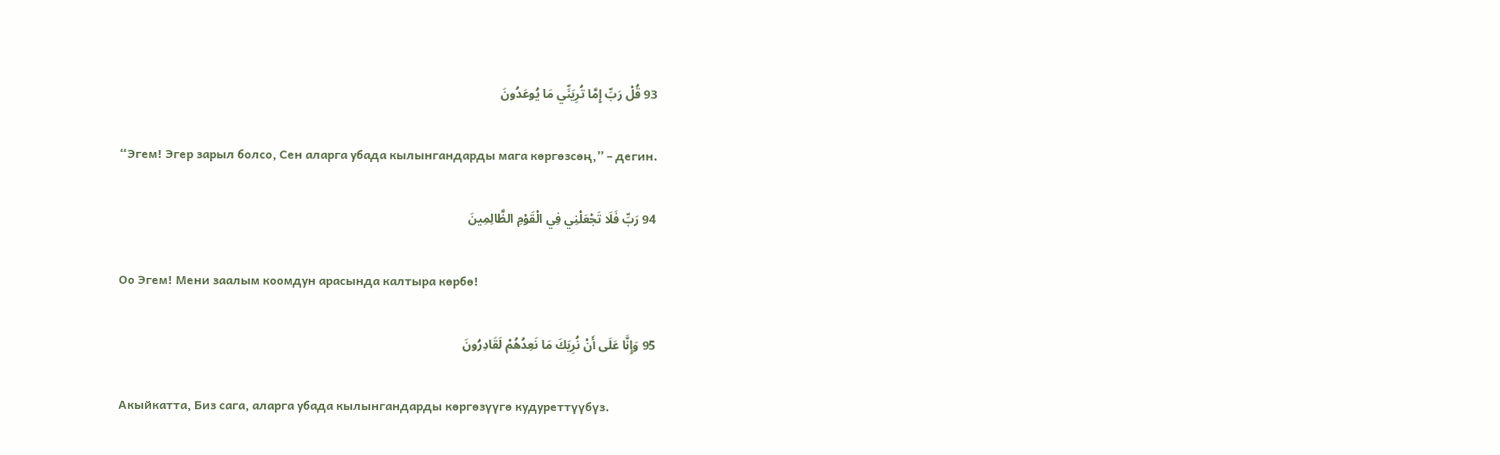93 قُلْ رَبِّ إِمَّا تُرِيَنِّي مَا يُوعَدُونَ

“Эгем! Эгер зарыл болсо, Сен аларга убада кылынгандарды мага көргөзсөң,” – дегин.

94 رَبِّ فَلَا تَجْعَلْنِي فِي الْقَوْمِ الظَّالِمِينَ

Оо Эгем! Мени заалым коомдун арасында калтыра көрбө!

95 وَإِنَّا عَلَى أَنْ نُرِيَكَ مَا نَعِدُهُمْ لَقَادِرُونَ

Акыйкатта, Биз сага, аларга убада кылынгандарды көргөзүүгө кудуреттүүбүз.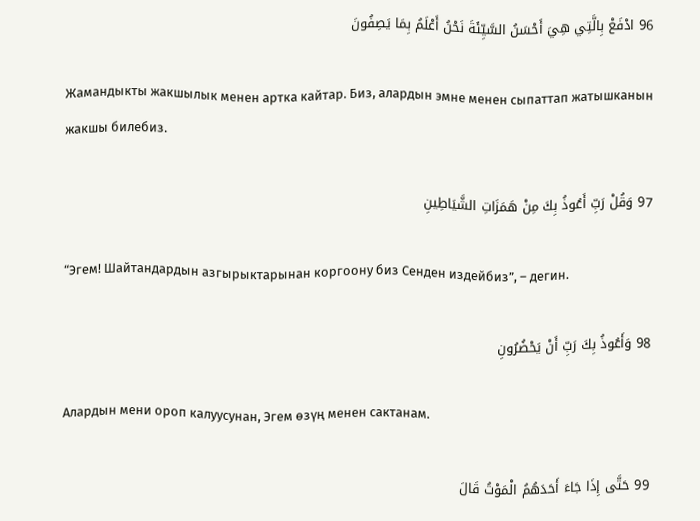96 ادْفَعْ بِالَّتِي هِيَ أَحْسَنُ السَّيِّئَةَ نَحْنُ أَعْلَمُ بِمَا يَصِفُونَ

Жамандыкты жакшылык менен артка кайтар. Биз, алардын эмне менен сыпаттап жатышканын жакшы билебиз.

97 وَقُلْ رَبِّ أَعُوذُ بِكَ مِنْ هَمَزَاتِ الشَّيَاطِينِ

“Эгем! Шайтандардын азгырыктарынан коргоону биз Сенден издейбиз”, – дегин.

98 وَأَعُوذُ بِكَ رَبِّ أَنْ يَحْضُرُونِ

Алардын мени ороп калуусунан, Эгем өзүң менен сактанам.

99 حَتَّى إِذَا جَاءَ أَحَدَهُمُ الْمَوْتُ قَالَ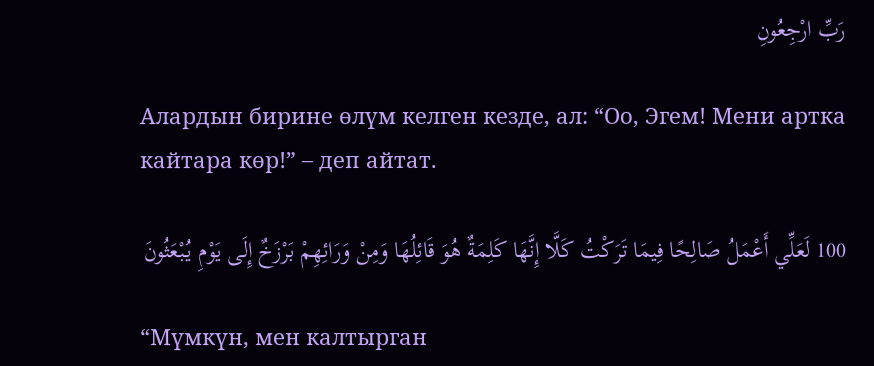رَبِّ ارْجِعُونِ

Алардын бирине өлүм келген кезде, ал: “Оо, Эгем! Мени артка кайтара көр!” – деп айтат.

100 لَعَلِّي أَعْمَلُ صَالِحًا فِيمَا تَرَكْتُ كَلَّا إِنَّهَا كَلِمَةٌ هُوَ قَائِلُهَا وَمِنْ وَرَائِهِمْ بَرْزَخٌ إِلَى يَوْمِ يُبْعَثُونَ

“Мүмкүн, мен калтырган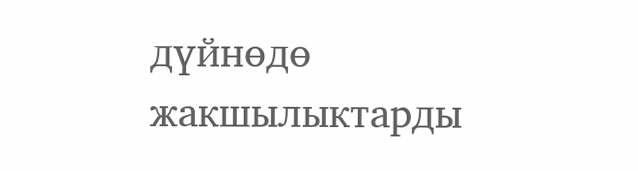дүйнөдө жакшылыктарды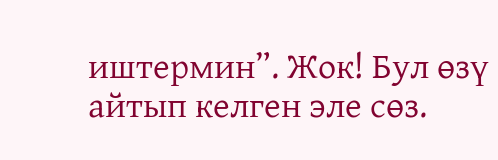иштермин”. Жок! Бул өзү айтып келген эле сөз.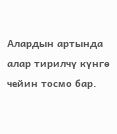Алардын артында алар тирилчү күнгө чейин тосмо бар.